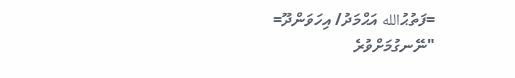=ފަތުޙުالله އަޙްމަދު/ އިހަވަންދޫ=
"ނޭނގުމަށްވުރެ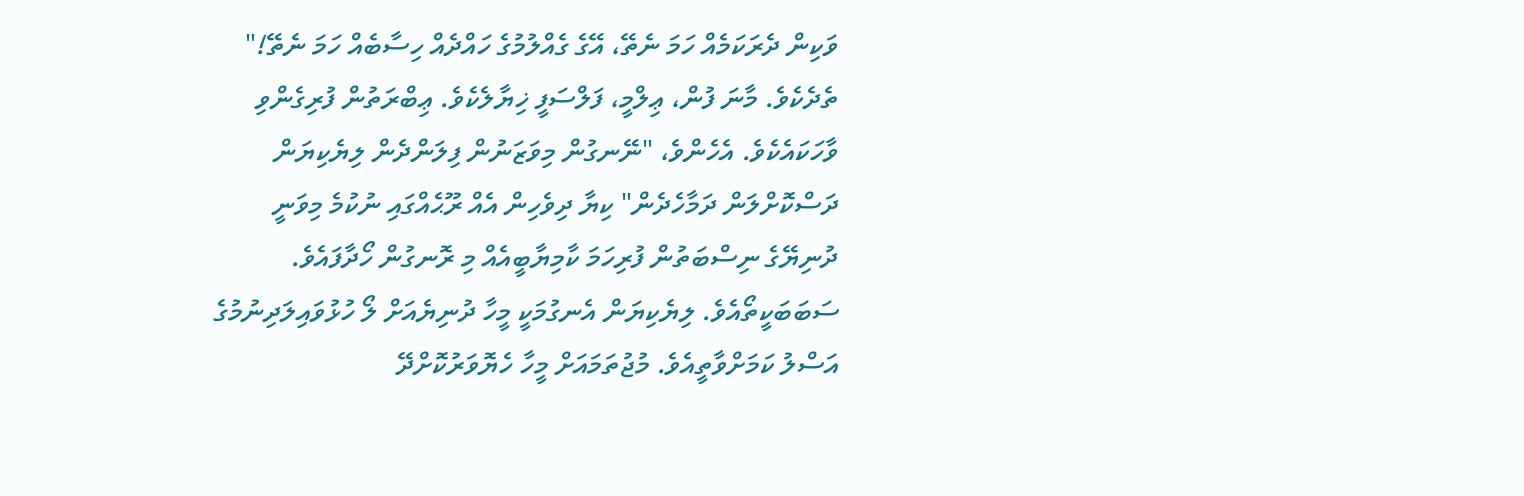ވަކިން ދެރަކަމެއް ހަމަ ނެތޭ، އޭގެ ގެއްލުމުގެ ހައްދެއް ހިސާބެއް ހަމަ ނެތޭ!"
ތެދެކެވެ. މާނަ ފުން، ޢިލްމީ، ފަލްސަފީ ޚިޔާލެކެވެ. ޢިބްރަތުން ފުރިގެންވި
ވާހަކައެކެވެ. އެހެންވެ، "ނޭނގުން މިވަޒަނުން ފިލަންދެން ލިޔެކިޔަން
ދަސްކޮށްލަން ދަމާހެދެން" ކިޔާ ދިވެހިން އެއް ރޫޙެއްގައި ނުކުމެ މިވަނީ
ދުނިޔޭގެ ނިސްބަތުން ފުރިހަމަ ކާމިޔާބީއެއް މި ރޮނގުން ހޯދާފައެވެ.
ސަބަބަކީތޯއެވެ. ލިޔެކިޔަން އެނގުމަކީ މީހާ ދުނިޔެއަށް ލޯ ހުޅުވައިލަދިނުމުގެ
އަސްލު ކަމަށްވާތީއެވެ. މުޖުތަމައަށް މީހާ ހެޔޮވަރުކޮށްދޭ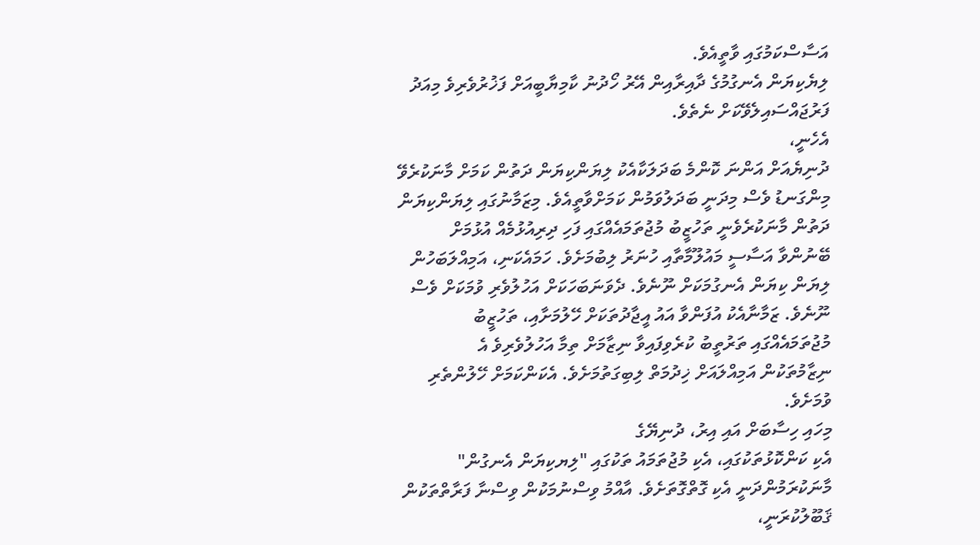އަސާސްކަމުގައި ވާތީއެވެ.
ލިޔެކިޔަން އެނގުމުގެ ދާއިރާއިން އޭރު ހޯދުނު ކާމިޔާބީއަށް ފަޚުރުވެރިވެ މިއަދު
ފަރުޖައްސައިލެވޭކަށް ނެތެވެ.
އެހެނީ،
ދުނިޔެއަށް އަންނަ ކޮންމެ ބަދަލަކާއެކު ލިޔަންކިޔަން ދަތުން ކަމަށް މާނަކުރެވޭ
މިންގަނޑު ވެސް މިދަނީ ބަދަލުވަމުން ކަމަށްވާތީއެވެ. މިޒަމާނުގައި ލިޔަންކިޔަން
ދަތުން މާނަކުރެވެނީ ތަހުޒީބު މުޖުތަމައެއްގައި ފަހި ދިރިއުޅުމެއް އުޅުމަށް
ބޭނުންވާ އަސާސީ މައުލޫމާތާއި ހުނަރު ލިބުމަށެވެ. ހަމައެކަނި، އަމިއްލަބަހުން
ލިޔަން ކިޔަން އެނގުމަކަށް ނޫނެވެ. ދެވަނަބަހަކަށް އަހުލުވެރި ވުމަކަށް ވެސް
ނޫނެވެ. ޒަމާނާއެކު އުފަންވާ އައު އީޖާދުތަކަށް ހޭލުމަށާއި، ތަހުޒީބު
މުޖުތަމައެއްގައި ތަރުތީބު ކުރެވިފައިވާ ނިޒާމަށް ތިމާ އަހުލުވެރިވެ އެ
ނިޒާމުތަކުން އަމިއްލައަށް ޚިދުމަތް ލިބިގަތުމަށެވެ. އެކަންކަމަށް ހޭލުންތެރި
ވުމަށެވެ.
މިހައި ހިސާބަށް އައި އިރު، ދުނިޔޭގެ
އެކި ކަންކޮޅުތަކުގައި، އެކި މުޖުތަމައު ތަކުގައި "ލިޔކިޔަން އެނގުން"
މާނަކުރަމުންދަނީ އެކި ގޮތްގޮތަށެވެ. އާއްމު ވިސްނުމަކުން ވިސްނާ ފަރާތްތަކުން
ޤަބޫލުކުރަނީ،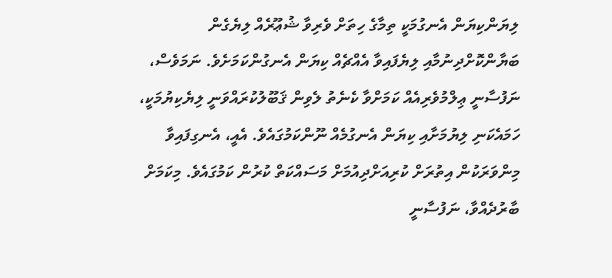ލިޔަންކިޔަން އެނގުމަކީ ތިމާގެ ހިތަށް ވެރިވާ ޝުޢޫރެއް ލިޔެގެން
ބަޔާންކޮށްދިނުމާއި ލިޔެފައިވާ އެއްޗެއް ކިޔަން އެނގުންކަމަށެވެ. ނަމަވެސް،
ނަފުސާނީ ޢިލްމުވެރިއެއް ކަމަށްވާ ކެނެތު ލެވިން ޤަބޫލުކުރައްވަނީ ލިޔެކިޔުމަކީ،
ހަމައެކަނި ލިޔުމަށާއި ކިޔަން އެނގުމެއް ނޫންކަމުގައެވެ. އެއީ، އެނގިފައިވާ
މިންވަރަކުން އިތުރަށް ކުރިއަށްދިއުމަށް މަސައްކަތް ކުރުން ކަމުގައެވެ. މިކަމަށް
ބާރުދެއްވާ، ނަފުސާނީ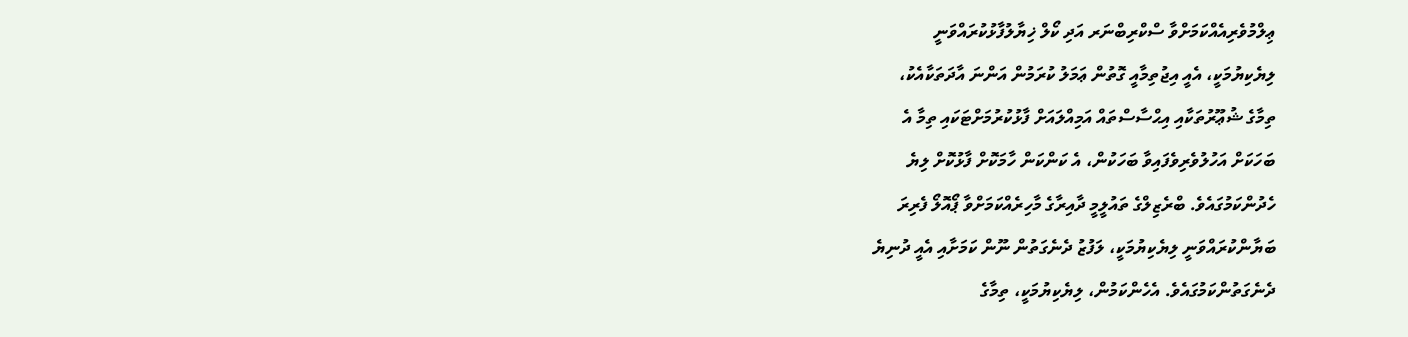ޢިލްމުވެރިއެއްކަމަށްވާ ސްކްރިބްނަރ އަދި ކޯލް ޚިޔާލުފާޅުކުރައްވަނީ
ލިޔެކިޔުމަކީ، އެއީ އިޖުތިމާއީ ގޮތުން ޢަމަލު ކުރަމުން އަންނަ އާދަތަކާއެކު،
ތިމާގެ ޝުޢޫރުތަކާއި އިޙްސާސްތައް އަމިއްލައަށް ފާޅުކުރުމަށްޓަކައި ތިމާ އެ
ބަހަކަށް އަހުލުވެރިވެފައިވާ ބަހަކުން، އެ ކަންކަން ހާމަކޮށް ފާޅުކޮށް ލިޔެ
ހެދުންކަމުގައެވެ. ބްރެޒިލްގެ ތައުލީމީ ދާއިރާގެ މާހިރެއްކަމަށްވާ ޕޯއޮލޯ ފެރިރަ
ބަޔާންކުރައްވަނީ ލިޔެކިޔުމަކީ، ލަފުޒު ދެނެގަތުން ނޫން ކަމަށާއި އެއީ ދުނިޔެ
ދެނެގަތުންކަމުގައެވެ. އެހެންކަމުން، ލިޔެކިޔުމަކީ، ތިމާގެ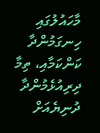މާހައުލުގައި
ހިނގަމުންދާ ކަންކަމާއި، ތިމާ ދިރިއުޅެމުންދާ ދުނިޔެއަށް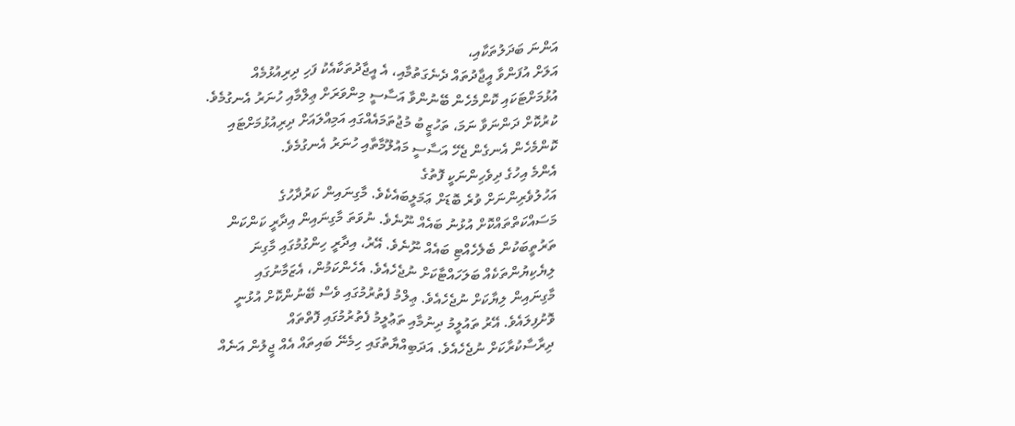އަންނަ ބަދަލުތަކާއި،
އަލަށް އުފަންވާ އީޖާދުތައް ދެނެގަތުމާއި، އެ އީޖާދުތަކާއެކު ފަހި ދިރިއުޅުމެއް
އުޅުމަށްޓަކައި ކޮންމެހެން ބޭނުންވާ އަސާސީ މިންވަރަށް ޢިލްމާއި ހުނަރު އެނގުމެވެ.
ކުރުކޮށް ދަންނަވާ ނަމަ، ތަހުޒީބު މުޖުތަމައެއްގައި އަމިއްލައަށް ދިރިއުޅުމަށްޓައި
ކޮންމެހެން އެނގެން ޖެހޭ އަސާސީ މައުލޫމާތާއި ހުނަރު އެނގުމެވެ.
އެންމެ އިހުގެ ދިވެހިންނަކީ ފޮތުގެ
އަހުލުވެރިންނަށް ވުރެ ބޮޑަށް ޢަމަލީބައެކެވެ. މާގިނައިން ކަރުދާހުގެ
މަސައްކަތްތައްކޮށް އުޅުނު ބައެއް ނޫނެވެ. ނުވަތަ މާގިނައިން އިދާރީ ކަންކަން
ތަރުތީބަކުން ބެލެހެއްޓި ބައެއް ނޫނެވެ. އޭރު، އިދާރީ ހިންގުމުގައި މާގިނަ
ލިޔެކިޔުންތަކެއް ބަލަހައްޓާކަށް ނުޖެހެއެވެ. އެހެންކަމުން، އެޒަމާނުގައި
މާގިނައިން ލިޔާކަށް ނުޖެހެއެވެ. ޢިލްމު ފެތުރުމުގައި ވެސް ބޭނުންކޮށް އުޅުނީ
ވޮށުފިލައެވެ. އޭރު ތައުލީމު ދިނުމާއި ތަޢުލީމު ފެތުރުމުގައި ފޮތްތައް
ދިރާސާކުރާކަށް ނުޖެހެއެވެ. އަދަބިއްޔާތުގައި ހިމެނޭ ބައިތައް އެއް ޖީލުން އަނެއް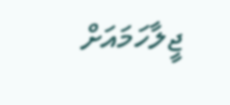ޖީލާހަމައަށް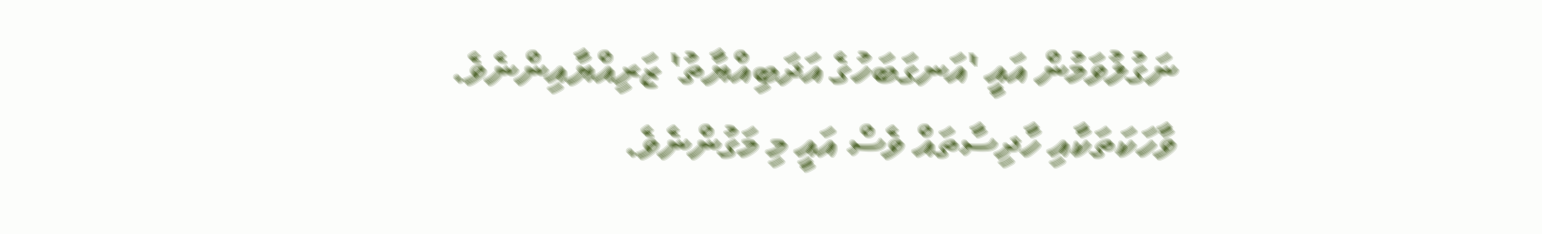ނަގުލުވަމުން އައީ 'އަނގަބަހުގެ އަދަބިއްޔާތު' ޒަރިއްޔާއިންނެވެ.
ވާހަކަތަކާއި ހާދިސާތައް ވެސް އައީ މި މަގުންނެވެ.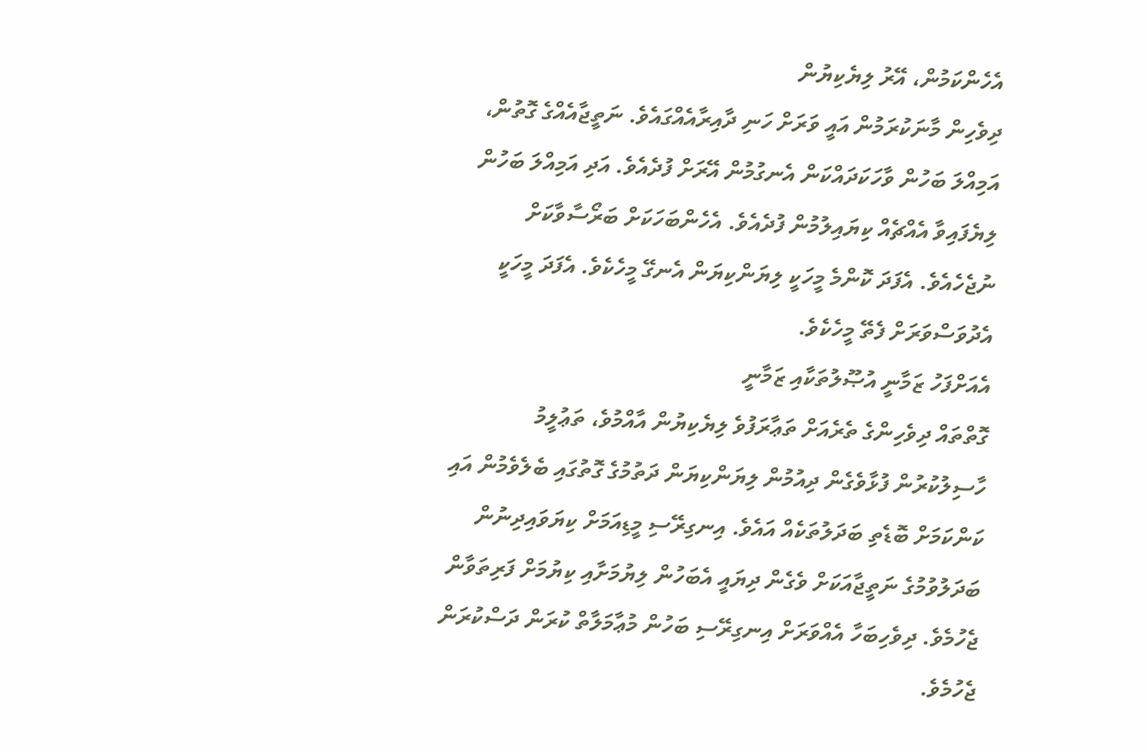އެހެންކަމުން، އޭރު ލިޔެކިޔުން
ދިވެހިން މާނަކުރަމުން އައީ ވަރަށް ހަނި ދާއިރާއެއްގައެވެ. ނަތީޖާއެއްގެ ގޮތުން،
އަމިއްލަ ބަހުން ވާހަކަދައްކަން އެނގުމުން އޭރަށް ފުދެއެވެ. އަދި އަމިއްލަ ބަހުން
ލިޔެފައިވާ އެއްޗެއް ކިޔައިލުމުން ފުދެއެވެ. އެހެންބަހަކަށް ބަރޯސާވާކަށް
ނުޖެހެއެވެ. އެފަދަ ކޮންމެ މީހަކީ ލިޔަންކިޔަން އެނގޭ މީހެކެވެ. އެފަދަ މީހަކީ
އެދުވަސްވަރަށް ފެތޭ މީހެކެވެ.
އެއަށްފަހު ޒަމާނީ އުޞޫލުތަކާއި ޒަމާނީ
ގޮތްތައް ދިވެހިންގެ ތެރެއަށް ތަޢާރަފުވެ ލިޔެކިޔުން އާއްމުވެ، ތަޢުލީމު
ހާސިލުކުރުން ފުޅާވެގެން ދިއުމުން ލިޔަންކިޔަން ދަތުމުގެ ގޮތުގައި ބެލެވެމުން އައި
ކަންކަމަށް ބޮޑެތި ބަދަލުތަކެއް އައެވެ. އިނގިރޭސި މީޑިއަމަށް ކިޔަވައިދިނުން
ބަދަލުވުމުގެ ނަތީޖާއަކަށް ވެގެން ދިޔައީ އެބަހުން ލިޔުމަށާއި ކިޔުމަށް ފަރިތަވާން
ޖެހުމެވެ. ދިވެހިބަހާ އެއްވަރަށް އިނގިރޭސި ބަހުން މުޢާމަލާތް ކުރަން ދަސްކުރަން
ޖެހުމެވެ.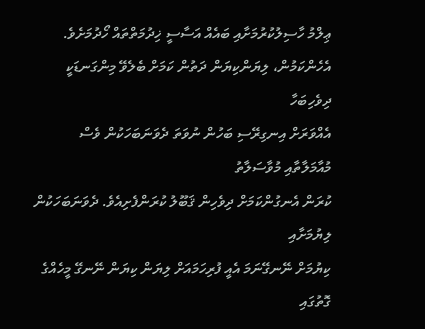ޢިލްމު ހާސިލުކުރުމަށާއި ބައެއް އަސާސީ ޚިދުމަތްތައް ހޯދުމަށެވެ.
އެހެންކަމުން، ލިޔަންކިޔަން ދަތުން ކަމަށް ބެލެވޭ މިންގަނޑަކީ ދިވެހިބަހާ
އެއްވަރަށް އިނގިރޭސި ބަހުން ނުވަތަ ދެވަނަބަހަކުން ވެސް މުއާމަލާތާއި މުވާސަލާތު
ކުރަން އެނގުންކަމަށް ދިވެހިން ޤަބޫލު ކުރަންފެށިއެވެ. ދެވަނަބަހަކުން ލިޔުމަށާއި
ކިޔުމަށް ނޭނގޭނަމަ އެއީ ފުރިހަމައަށް ލިޔަން ކިޔަން ނޭނގޭ މީހެއްގެ ގޮތުގައި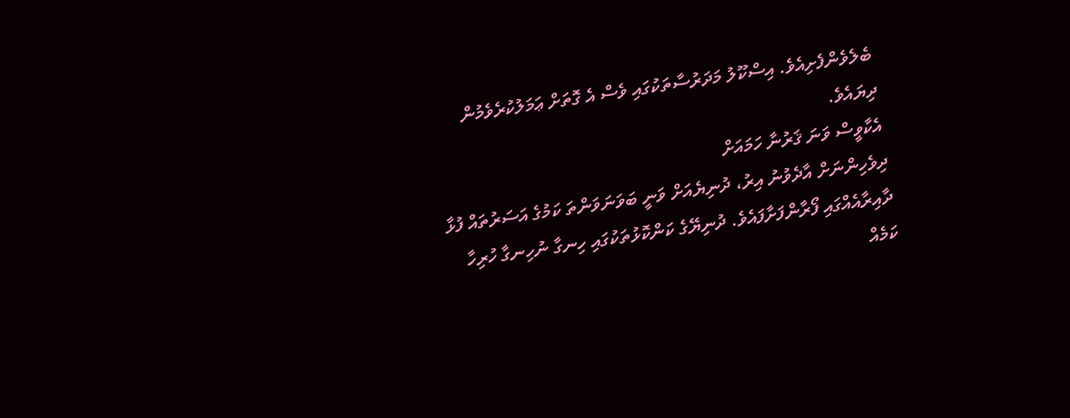ބެލެވެންފެށިއެވެ. އިސްކޫލު މަދަރުސާތަކުގައި ވެސް އެ ގޮތަށް ޢަމަލުކުރެވެމުން
ދިޔައެވެ.
އެކާވީސް ވަނަ ޤަރުނާ ހަމައަށް
ދިވެހިންނަށް އާދެވުނު އިރު، ދުނިޔެއަށް ވަނީ ބަވަނަވަންތަ ކަމުގެ އަސަރުތައް ފުޅާ
ދާއިރާއެއްގައި ފޯރާންފަށާފައެވެ. ދުނިޔޭގެ ކަންކޮޅުތަކުގައި ހިނގާ ނުހިނގާ ހުރިހާ
ކަމެއް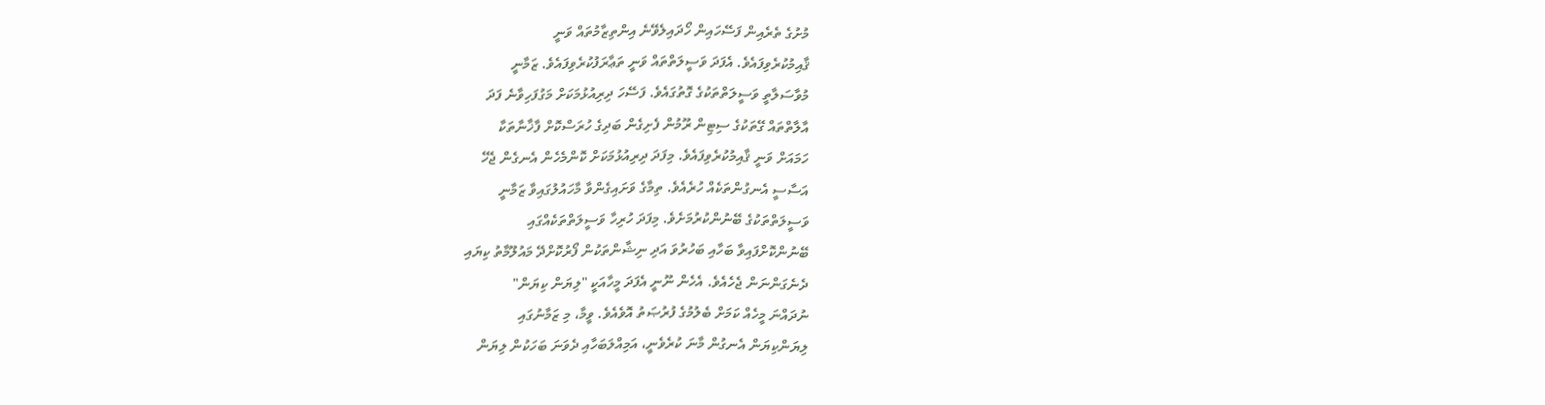މުށުގެ ތެރެއިން ފަސޭހައިން ހޯދައިލެވޭނެ އިންތިޒާމުތައް ވަނީ
ޤާއިމުކުރެވިފައެވެ. އެފަދަ ވަސީލަތްތައް ވަނީ ތަޢާރަފުކުރެވިފައެވެ. ޒަމާނީ
މުވާސަލާތީ ވަސީލަތްތަކުގެ ގޮތުގައެވެ. ފަސޭހަ ދިރިއުޅުމަކަށް މަގުފަހިވާނެ ފަދަ
އާލާތްތައް ގޭތަކުގެ ސިޓިން ރޫމުން ފެށިގެން ބަދިގެ ހުރަސްކޮށް ފާޚާނާތަކާ
ހަމައަށް ވަނީ ޤާއިމުކުރެވިފައެވެ. މިފަދަ ދިރިއުޅުމަކަށް ކޮންމެހެން އެނގެން ޖެހޭ
އަސާސީ އެނގުންތަކެއް ހުރެއެވެ. ތިމާގެ ވަށައިގެންވާ މާހައުލުގައިވާ ޒަމާނީ
ވަސީލަތްތަކުގެ ބޭނުންކުރުމަށެވެ. މިފަދަ ހުރިހާ ވަސީލަތްތަކެއްގައި
ބޭނުންކޮށްފައިވާ ބަހާއި ބަހުރުވަ އަދި ނިޝާންތަކުން ފޯރުކޮށްދޭ މައުލޫމާތު ކިޔައި
ދެނެގަންނަން ޖެހެއެވެ. އެހެން ނޫނީ އެފަދަ މީހާއަކީ "ލިޔަން ކިޔަން"
ނުދައްނަ މީހެއް ކަމަށް ބެލުމުގެ ފުރުޞަތު އޮވެއެވެ. ވީމާ، މި ޒަމާނުގައި
ލިޔަންކިޔަން އެނގުން މާނަ ކުރެވެނީ، އަމިއްލަބަހާއި ދެވަނަ ބަހަކުން ލިޔަން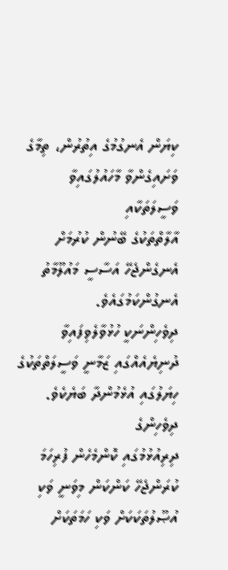ކިޔަން އެނގުމުގެ އިތުރުން، ތިމާގެ ވަށައިގެންވާ މާހައުލުގައިވާ ވަސީލަތަކާއި
އާލާތްތަކުގެ ބޭނުން ކުރުމަށް އެނގެންޖެހޭ އަސާސީ މައުލޫމާތު އެނގުންކަމުގައެވެ.
ދިވެހިންނަކީ ހުޅުވާލެވިފައިވާ
ދުނިޔެއެއްގައި ޒަމާނީ ވަސީލަތްތަކުގެ ހިޔަލުގައި އުޅެމުންދާ ބަޔެކެވެ. ދިވެހިންގެ
ދިރިއުޅުމުގައި ކޮންމެހެން ފުރިހަމަ ކުރަންޖެހޭ ކަންކަން މިވަނީ ވަކި
އުޞޫލުތަކަކަށް ވަކި ހަމަތަކަށް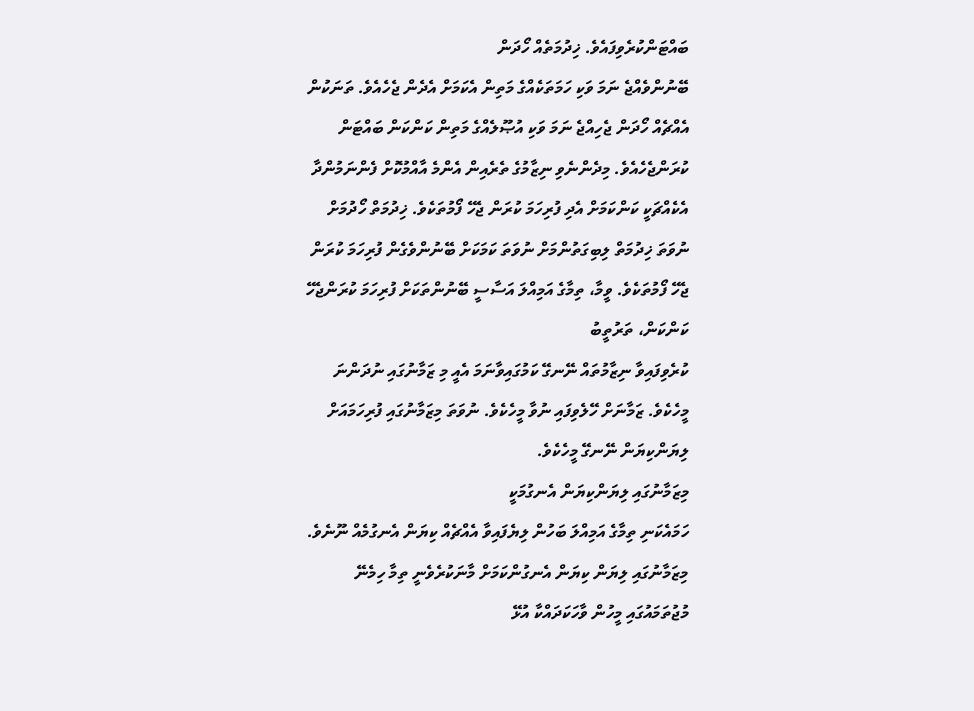ބައްޓަންކުރެވިފައެވެ. ޚިދުމަތެއް ހޯދަން
ބޭނުންވެއްޖެ ނަމަ ވަކި ހަމަތަކެއްގެ މަތިން އެކަމަށް އެދެން ޖެހެއެވެ. ތަނަކުން
އެއްޗެއް ހޯދަން ޖެހިއްޖެ ނަމަ ވަކި އުޞޫލެއްގެ މަތިން ކަންކަން ބައްޓަން
ކުރަންޖެހެއެވެ. މިދެންނެވި ނިޒާމުގެ ތެރެއިން އެންމެ އާއްމުކޮށް ފެންނަމުންދާ
އެކެއްޗަކީ ކަންކަމަށް އެދި ފުރިހަމަ ކުރަން ޖެހޭ ފޯމުތަކެވެ. ޚިދުމަތް ހޯދުމަށް
ނުވަތަ ޚިދުމަތް ލިބިގަތުންމަށް ނުވަތަ ކަމަކަށް ބޭނުންވެގެން ފުރިހަމަ ކުރަން
ޖެހޭ ފޯމުތަކެވެ. ވީމާ، ތިމާގެ އަމިއްލަ އަސާސީ ބޭނުންތަކަށް ފުރިހަމަ ކުރަންޖެހޭ
ކަންކަން، ތަރުތީބު
ކުރެވިފައިވާ ނިޒާމުތައް ނޭނގޭ ކަމުގައިވާނަމަ އެއީ މި ޒަމާނުގައި ނުދަންނަ
މީހެކެވެ. ޒަމާނަށް ހޭލެވިފައި ނުވާ މީހެކެވެ. ނުވަތަ މިޒަމާނުގައި ފުރިހަމައަށް
ލިޔަންކިޔަން ނޭނގޭ މީހެކެވެ.
މިޒަމާނުގައި ލިޔަންކިޔަން އެނގުމަކީ
ހަމައެކަނި ތިމާގެ އަމިއްލަ ބަހުން ލިޔެފައިވާ އެއްޗެއް ކިޔަން އެނގުމެއް ނޫނެވެ.
މިޒަމާނުގައި ލިޔަން ކިޔަން އެނގުންކަމަށް މާނަކުރެވެނީ ތިމާ ހިމެނޭ
މުޖުތަމައުގައި މީހުން ވާހަކަދައްކާ އުޅޭ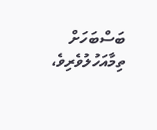ބަސްބަހަށް ތިމާއަހުލުވެރިވެ،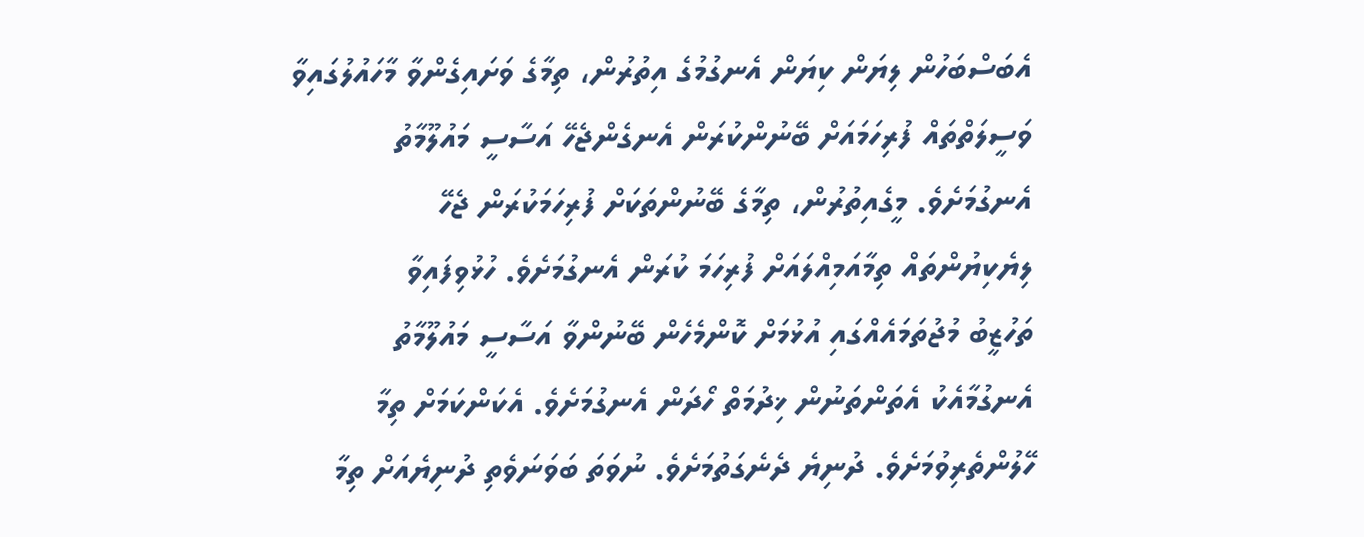އެބަސްބަހުން ލިޔަން ކިޔަން އެނގުމުގެ އިތުރުން، ތިމާގެ ވަށައިގެންވާ މާހައުލުގައިވާ
ވަސީލަތްތައް ފުރިހަމައަށް ބޭނުންކުރަން އެނގެންޖެހޭ އަސާސީ މައުލޫމާތު
އެނގުމަށެވެ. މީގެއިތުރުން، ތިމާގެ ބޭނުންތަކަށް ފުރިހަމަކުރަން ޖެހޭ
ލިޔެކިޔުންތައް ތިމާއަމިއްލައަށް ފުރިހަމަ ކުރަން އެނގުމަށެވެ. ހުޅުވިފައިވާ
ތަހުޒީބު މުޖުތަމައެއްގައި އުޅުމަށް ކޮންމެހެން ބޭނުންވާ އަސާސީ މައުލޫމާތު
އެނގުމާއެކު އެތަންތަނުން ޚިދުމަތް ހޯދަން އެނގުމަށެވެ. އެކަންކަމަށް ތިމާ
ހޭލުންތެރިވުމަށެވެ. ދުނިޔެ ދެނެގަތުމަށެވެ. ނުވަތަ ބަވަނަވެތި ދުނިޔެއަށް ތިމާ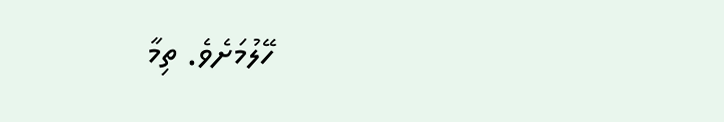ހޭލުމަށެވެ. ތިމާ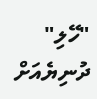"ހޭލި" ދުނިޔެއަށް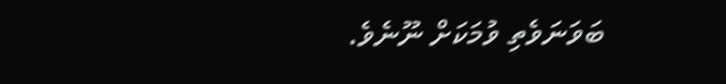ބަވަނަވެތި ވުމަކަށް ނޫނެވެ.